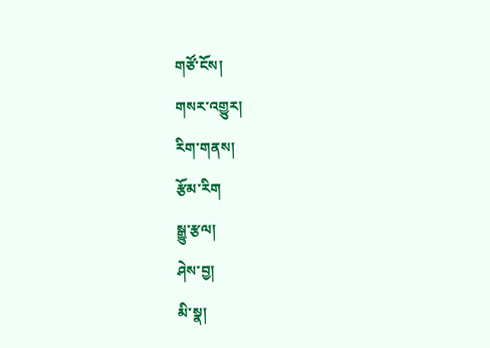གཙོ་ངོས།
གསར་འགྱུར།
རིག་གནས།
རྩོམ་རིག
སྒྱུ་རྩལ།
ཤེས་བྱ།
མི་སྣ།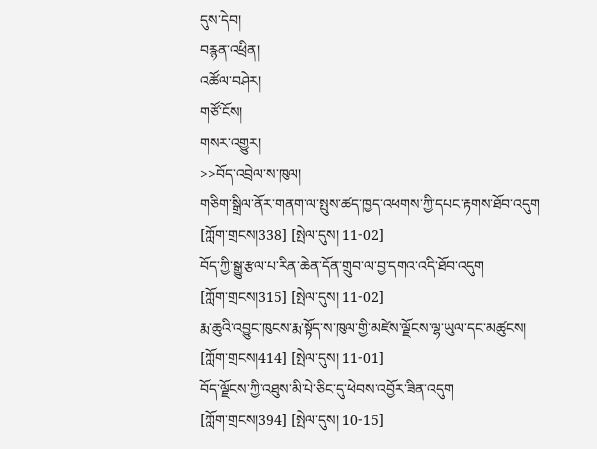དུས་དེབ།
བརྙན་འཕྲིན།
འཚོལ་བཤེར།
གཙོ་ངོས།
གསར་འགྱུར།
>>བོད་འབྲེལ་ས་ཁུལ།
གཅིག་སྒྲིལ་ནོར་གནག་ལ་སྤུས་ཚད་ཁྱད་འཕགས་ཀྱི་དཔང་རྟགས་ཐོབ་འདུག
[ཀློག་གྲངས།338] [སྤེལ་དུས། 11-02]
བོད་ཀྱི་སྒྱུ་རྩལ་པ་རིན་ཆེན་དོན་གྲུབ་ལ་བྱ་དགའ་འདི་ཐོབ་འདུག
[ཀློག་གྲངས།315] [སྤེལ་དུས། 11-02]
རྨ་ཆུའི་འབྱུང་ཁུངས་རྨ་སྟོད་ས་ཁུལ་གྱི་མཛེས་ལྗོངས་ལྷ་ཡུལ་དང་མཚུངས།
[ཀློག་གྲངས།414] [སྤེལ་དུས། 11-01]
བོད་ལྗོངས་ཀྱི་འཐུས་མི་པེ་ཅིང་དུ་ཕེབས་འབྱོར་ཟིན་འདུག
[ཀློག་གྲངས།394] [སྤེལ་དུས། 10-15]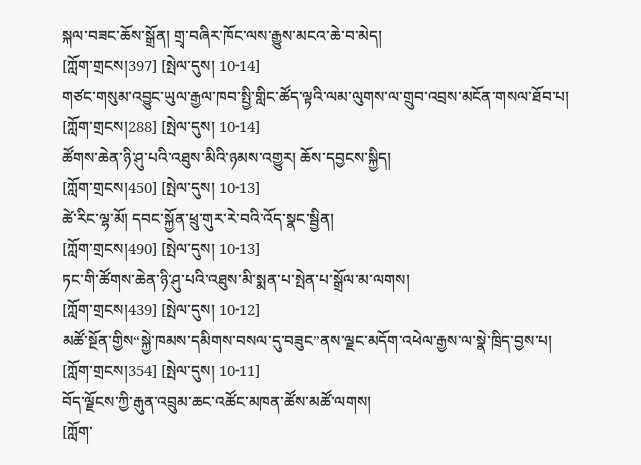སྐལ་བཟང་ཆོས་སྒྲོན། གྲྭ་བཞིར་ཁོང་ལས་རྒྱུས་མངའ་ཆེ་བ་མེད།
[ཀློག་གྲངས།397] [སྤེལ་དུས། 10-14]
གཙང་གསུམ་འབྱུང་ཡུལ་རྒྱལ་ཁབ་སྤྱི་གླིང་ཚོད་ལྟའི་ལམ་ལུགས་ལ་གྲུབ་འབྲས་མངོན་གསལ་ཐོབ་པ།
[ཀློག་གྲངས།288] [སྤེལ་དུས། 10-14]
ཚོགས་ཆེན་ཉི་ཤུ་པའི་འཐུས་མིའི་ཉམས་འགྱུར། ཆོས་དབྱངས་སྐྱིད།
[ཀློག་གྲངས།450] [སྤེལ་དུས། 10-13]
ཚེ་རིང་ལྷ་མོ། དབང་སྐྱོན་ཕྲུ་གུར་རེ་བའི་འོད་སྣང་སྦྱིན།
[ཀློག་གྲངས།490] [སྤེལ་དུས། 10-13]
ཏང་གི་ཚོགས་ཆེན་ཉི་ཤུ་པའི་འཐུས་མི་སྨན་པ་སྤེན་པ་སྒྲོལ་མ་ལགས།
[ཀློག་གྲངས།439] [སྤེལ་དུས། 10-12]
མཚོ་སྔོན་གྱིས“སྐྱེ་ཁམས་དམིགས་བསལ་དུ་བཟུང”ནས་ལྗང་མདོག་འཕེལ་རྒྱས་ལ་སྣེ་ཁྲིད་བྱས་པ།
[ཀློག་གྲངས།354] [སྤེལ་དུས། 10-11]
བོད་ལྗོངས་ཀྱི་རྒུན་འབྲུམ་ཆང་འཚོང་མཁན་ཚོས་མཚོ་ལགས།
[ཀློག་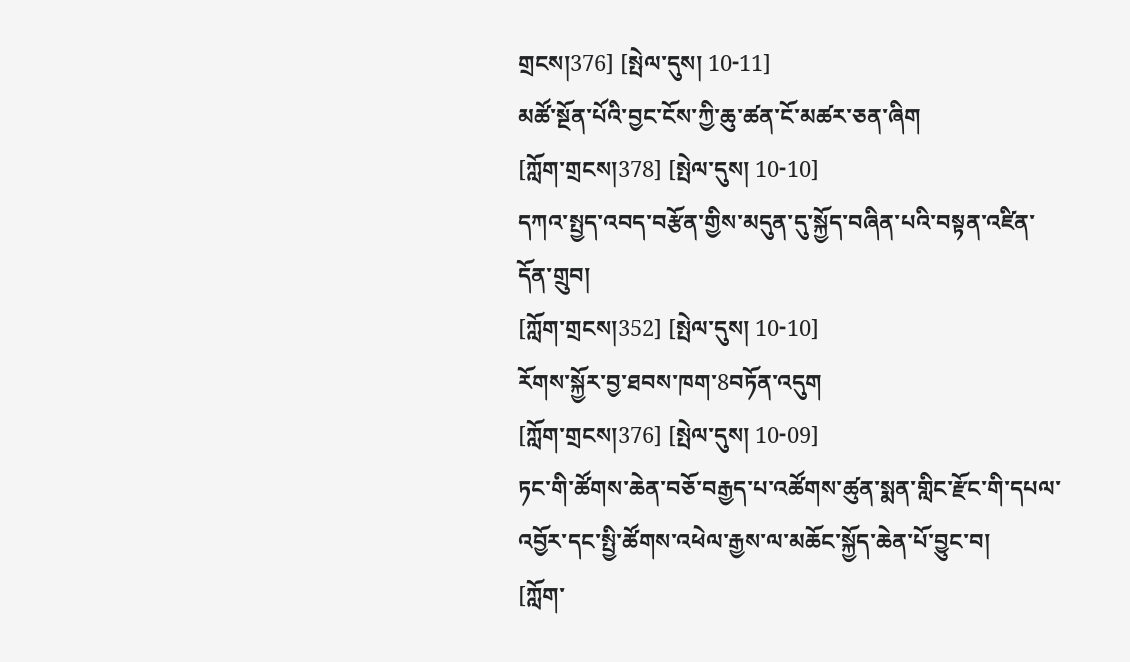གྲངས།376] [སྤེལ་དུས། 10-11]
མཚོ་སྔོན་པོའི་བྱང་ངོས་ཀྱི་ཆུ་ཚན་ངོ་མཚར་ཅན་ཞིག
[ཀློག་གྲངས།378] [སྤེལ་དུས། 10-10]
དཀའ་སྤྱད་འབད་བརྩོན་གྱིས་མདུན་དུ་སྐྱོད་བཞིན་པའི་བསྟན་འཛིན་དོན་གྲུབ།
[ཀློག་གྲངས།352] [སྤེལ་དུས། 10-10]
རོགས་སྐྱོར་བྱ་ཐབས་ཁག་8བཏོན་འདུག
[ཀློག་གྲངས།376] [སྤེལ་དུས། 10-09]
ཏང་གི་ཚོགས་ཆེན་བཅོ་བརྒྱད་པ་འཚོགས་ཚུན་སྨན་གླིང་རྫོང་གི་དཔལ་འབྱོར་དང་སྤྱི་ཚོགས་འཕེལ་རྒྱས་ལ་མཆོང་སྐྱོད་ཆེན་པོ་བྱུང་བ།
[ཀློག་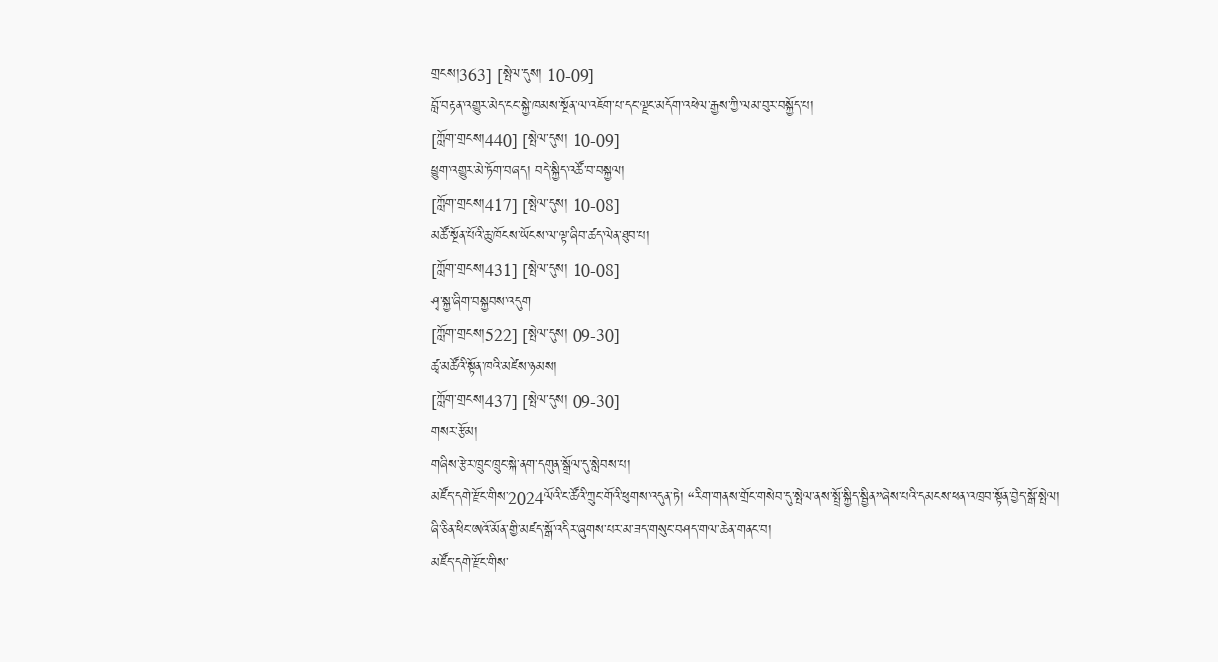གྲངས།363] [སྤེལ་དུས། 10-09]
བློ་བརྟན་འགྱུར་མེད་ངང་སྐྱེ་ཁམས་སྔོན་ལ་འཇོག་པ་དང་ལྗང་མདོག་འཕེལ་རྒྱས་ཀྱི་ལམ་བུར་བསྐྱོད་པ།
[ཀློག་གྲངས།440] [སྤེལ་དུས། 10-09]
ཕྱུག་འགྱུར་མེ་ཏོག་བཞད། བདེ་སྐྱིད་འཚོ་བ་བསྐྱལ།
[ཀློག་གྲངས།417] [སྤེལ་དུས། 10-08]
མཚོ་སྔོན་པོའི་ཆུ་ཁོངས་ཡོངས་ལ་ལྟ་ཞིབ་ཚད་ལེན་ཐུབ་པ།
[ཀློག་གྲངས།431] [སྤེལ་དུས། 10-08]
ཤྭ་སྐྱ་ཞིག་བསྐྱབས་འདུག
[ཀློག་གྲངས།522] [སྤེལ་དུས། 09-30]
ཚྭ་མཚོའི་སྟོན་ཁའི་མཛེས་ཉམས།
[ཀློག་གྲངས།437] [སྤེལ་དུས། 09-30]
གསར་རྩོམ།
གཞིས་རྩེར་ཁྲུང་ཁྲུང་སྐེ་ནག་དགུན་སྒྲོལ་དུ་སླེབས་པ།
མཛོད་དགེ་རྫོང་གིས་2024ལོའི་ང་ཚོའི་ཀྲུང་གོའི་ཕུགས་འདུན་ཏེ། “རིག་གནས་གྲོང་གསེབ་དུ་སྤེལ་ནས་སྤྲོ་སྐྱིད་སྦྱིན”ཞེས་པའི་དམངས་ཕན་འཁྲབ་སྟོན་བྱེད་སྒོ་སྤེལ།
ཞི་ཅིན་ཕིང་ཨའོ་མོན་གྱི་མཛད་སྒོ་འདིར་ཞུགས་པར་མ་ཟད་གསུང་བཤད་གལ་ཆེན་གནང་བ།
མཛོད་དགེ་རྫོང་གིས་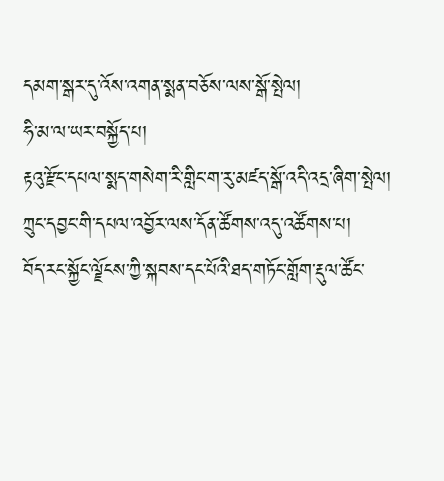དམག་སྒར་དུ་འོས་འགན་སྨན་བཅོས་ལས་སྒོ་སྤེལ།
ཧི་མ་ལ་ཡར་བསྐྱོད་པ།
རྟའུ་རྫོང་དཔལ་སྨད་གསེག་རི་གླིང་ག་རུ་མཛད་སྒོ་འདི་འདྲ་ཞིག་སྤེལ།
ཀྲུང་དབྱང་གི་དཔལ་འབྱོར་ལས་དོན་ཚོགས་འདུ་འཚོགས་པ།
བོད་རང་སྐྱོང་ལྗོངས་ཀྱི་སྐབས་དང་པོའི་ཐད་གཏོང་གློག་རྡུལ་ཚོང་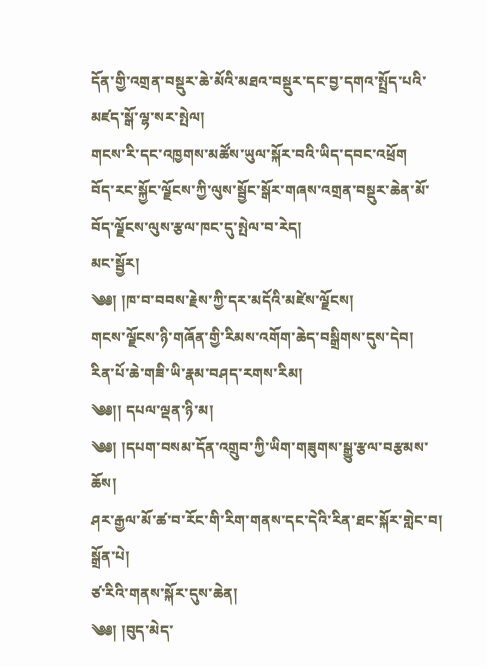དོན་གྱི་འགྲན་བསྡུར་ཆེ་མོའི་མཐའ་བསྡུར་དང་བྱ་དགའ་སྤྲོད་པའི་མཛད་སྒོ་ལྷ་སར་སྤེལ།
གངས་རི་དང་འཁྱགས་མཚོས་ཡུལ་སྐོར་བའི་ཡིད་དབང་འཕྲོག
བོད་རང་སྐྱོང་ལྗོངས་ཀྱི་ལུས་སྦྱོང་སྒོར་གཞས་འགྲན་བསྡུར་ཆེན་མོ་བོད་ལྗོངས་ལུས་རྩལ་ཁང་དུ་སྤེལ་བ་རེད།
མང་སྦྱོར།
༄༅། །ཁ་བ་བབས་རྗེས་ཀྱི་དར་མདོའི་མཛེས་ལྗོངས།
གངས་ལྗོངས་ཉི་གཞོན་གྱི་རིམས་འགོག་ཆེད་བསྒྲིགས་དུས་དེབ།
རིན་པོ་ཆེ་གཟི་ཡི་རྣམ་བཤད་རགས་རིམ།
༄༅།། དཔལ་ལྡན་ཉི་མ།
༄༅། །དཔག་བསམ་དོན་འགྲུབ་ཀྱི་ཡིག་གཟུགས་སྒྱུ་རྩལ་བརྩམས་ཆོས།
ཤར་རྒྱལ་མོ་ཚ་བ་རོང་གི་རིག་གནས་དང་དེའི་རིན་ཐང་སྐོར་གླེང་བ།
སྒྲོན་པེ།
ཙ་རིའི་གནས་སྐོར་དུས་ཆེན།
༄༅། །བུད་མེད་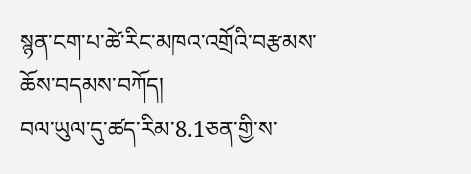སྙན་ངག་པ་ཚེ་རིང་མཁའ་འགྲོའི་བརྩམས་ཆོས་བདམས་བཀོད།
བལ་ཡུལ་དུ་ཚད་རིམ་8.1ཅན་གྱི་ས་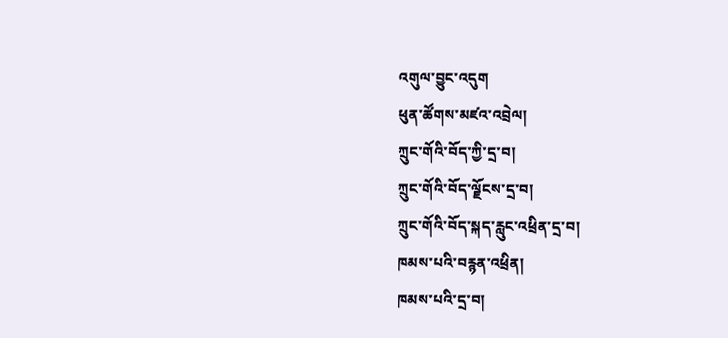འགུལ་བྱུང་འདུག
ཕུན་ཚོགས་མཛའ་འབྲེལ།
ཀྲུང་གོའི་བོད་ཀྱི་དྲ་བ།
ཀྲུང་གོའི་བོད་ལྗོངས་དྲ་བ།
ཀྲུང་གོའི་བོད་སྐད་རླུང་འཕྲིན་དྲ་བ།
ཁམས་པའི་བརྙན་འཕྲིན།
ཁམས་པའི་དྲ་བ།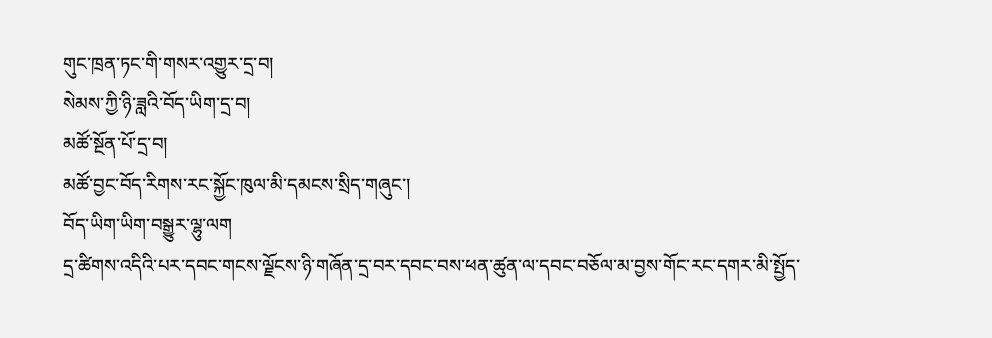གུང་ཁྲན་ཏང་གི་གསར་འགྱུར་དྲ་བ།
སེམས་ཀྱི་ཉི་ཟླའི་བོད་ཡིག་དྲ་བ།
མཚོ་སྔོན་པོ་དྲ་བ།
མཚོ་བྱང་བོད་རིགས་རང་སྐྱོང་ཁུལ་མི་དམངས་སྲིད་གཞུང་།
བོད་ཡིག་ཡིག་བསྒྱུར་ལྷུ་ལག
དྲ་ཚིགས་འདིའི་པར་དབང་གངས་ལྗོངས་ཉི་གཞོན་དྲ་བར་དབང་བས་ཕན་ཚུན་ལ་དབང་བཅོལ་མ་བྱས་གོང་རང་དགར་མི་སྤྱོད་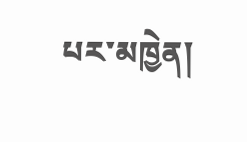པར་མཁྱེན།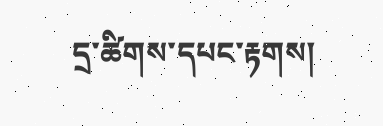དྲ་ཚིགས་དཔང་རྟགས།